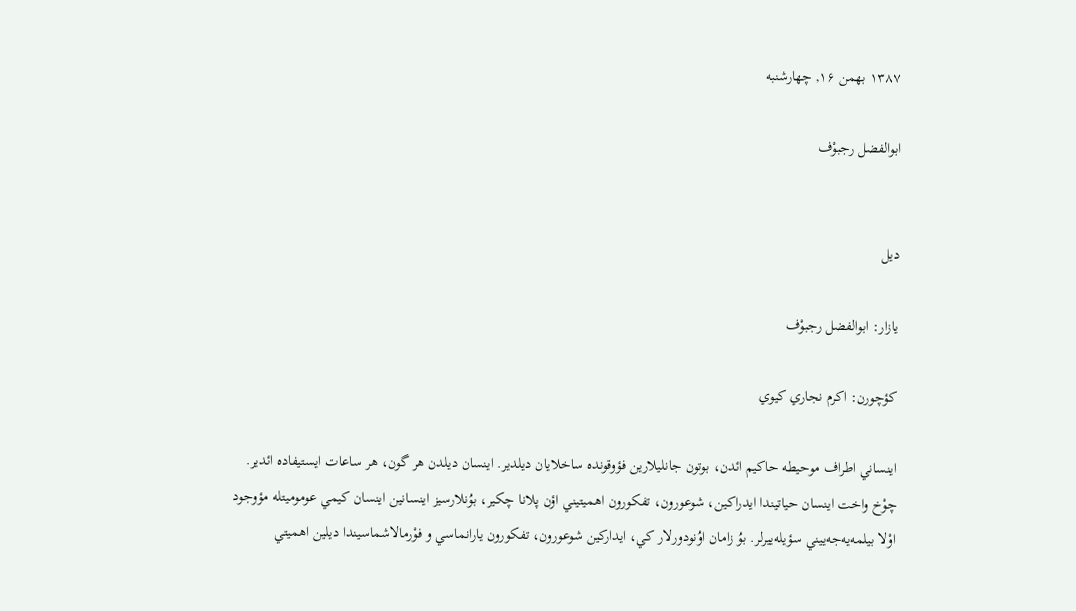۱۳۸۷ بهمن ۱۶, چهارشنبه

ابوالفضل رجبوْف


ديل

يازار: ابوالفضل رجبوْف

كؤچورن: اكرم نجاري كيوي

اينساني اطراف موحيطه حاكيم ائدن، بوتون جانليلارين فؤوقونده ساخلايان ديلدير. اينسان ديلدن هر گون، هر ساعات ايستيفاده ائدير. چوْخ واخت اينسان حياتيندا ايدراكين، شوعورون، تفكورون اهميتيني اؤن پلانا چكير، بوُنلارسيز اينسانين اينسان كيمي عوموميتله مؤوجود اوْلا بيلمه‌يه‌جه‌ييني سؤيله‌ييرلر. بوُ زامان اوُنودورلار كي، ايداركين شوعورون، تفكورون يارانماسي و فوْرمالاشماسيندا ديلين اهميتي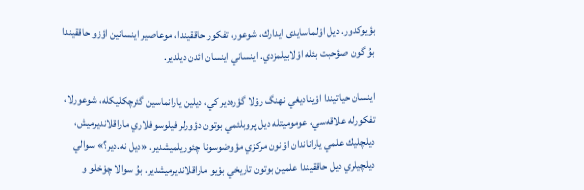بؤيوكدور. ديل اوْلماسايدی ايدارك، شوعور، تفكور حاققيندا، موعاصير اينسانين اؤزو حاققيندا بوُ گون صؤحبت بئله اوْلابيلمزدي. اينساني اينسان ائدن ديلدير.

اينسان حياتيندا اوْيناديغي نهنگ روْلا گؤره‌دير كي، ديلين يارانماسين گئرچكليكله، شوعورلا، تفكورله علاقه‌سي، عوموميتله ديل پروبلئمي بوتون دؤورلر فيلوسوفلاري ماراقلانديرميش، ديلچليك علمي ياراناندان اوْنون مركزي مؤوضوسونا چئوريلميشدير. «ديل نه.دير؟» سوالي ديلچيلري ديل حاققيندا علمين بوتون تاريخي بوْيو ماراقلانديرميشدير. بوُ سوالا چوْخلو و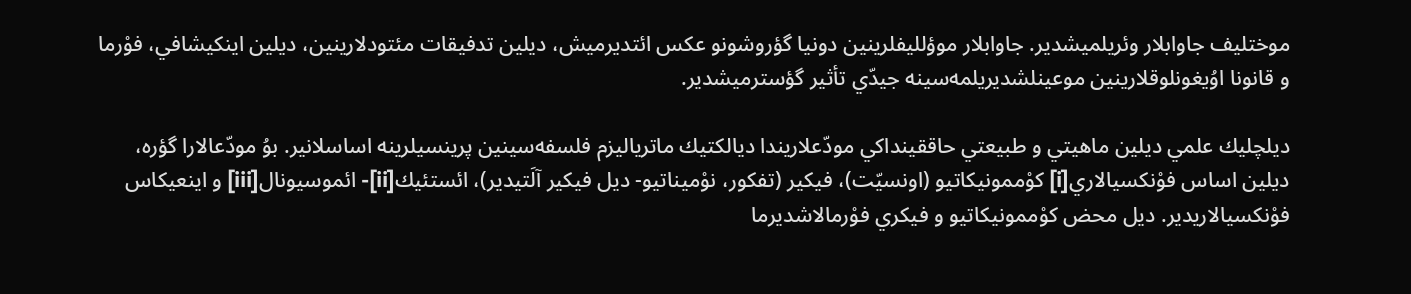موختليف جاوابلار وئريلميشدير. جاوابلار موؤلليفلرينين دونيا گؤروشونو عكس ائتديرميش، ديلين تدفيقات مئتودلارينين، ديلين اينكيشافي، فوْرما و قانونا اوُيغونلوقلارينين موعينلشديريلمه‌سينه جيدّي تأثير گؤسترميشدير.

ديلچليك علمي ديلين ماهيتي و طبيعتي حاققينداكي مودّعلاريندا ديالكتيك ماترياليزم فلسفه‌سينين پرينسيلرينه اساسلانير. بوُ مودّعالارا گؤره، ديلين اساس فوْنكسيالاري[i] كوْممونيكاتيو (اونسيّت)، فيكير (تفكور، نوْميناتيو- ديل فيكير آلَتيدير)، ائستئيك[ii]- ائموسيونال[iii] و اينعيكاس فوْنكسيالاريدير. ديل محض كوْممونيكاتيو و فيكري فوْرمالاشديرما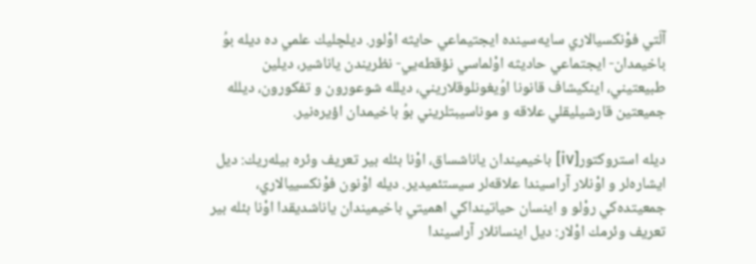آلَتي فوْنكسيالاري سايه‌سينده ايجتيماعي حايثه اوْلور. ديلچليك علمي ده ديله بوُ باخيمدان- ايجتماعي حاديثه اوْلماسي نؤقطه‌يي- نظريندن ياناشير، ديلين طبيعتيني، اينكيشاف قانونا اوُيغونلوقلاريني، ديلله شوعورون و تفكورون، ديلله جميعتين قارشيليقلي علاقه و موناسيبتلريني بوُ باخيمدان اؤيره‌نير.

ديله استروكتور[iv] باخيميندان ياناشساق، اوْنا بئله بير تعريف وئره بيله‌ريك: ديل ايشاره‌لر و اوْنلار آراسيندا علاقه‌لر سيستئميدير. ديله اوْنون فوْنكسييالاري، جمعيتده‌كي روْلو و اينسان حياتينداكي اهميتي باخيميندان ياناشديقدا اوْنا بئله بير تعريف وئرمك اوْلار: ديل اينسانلار آراسيندا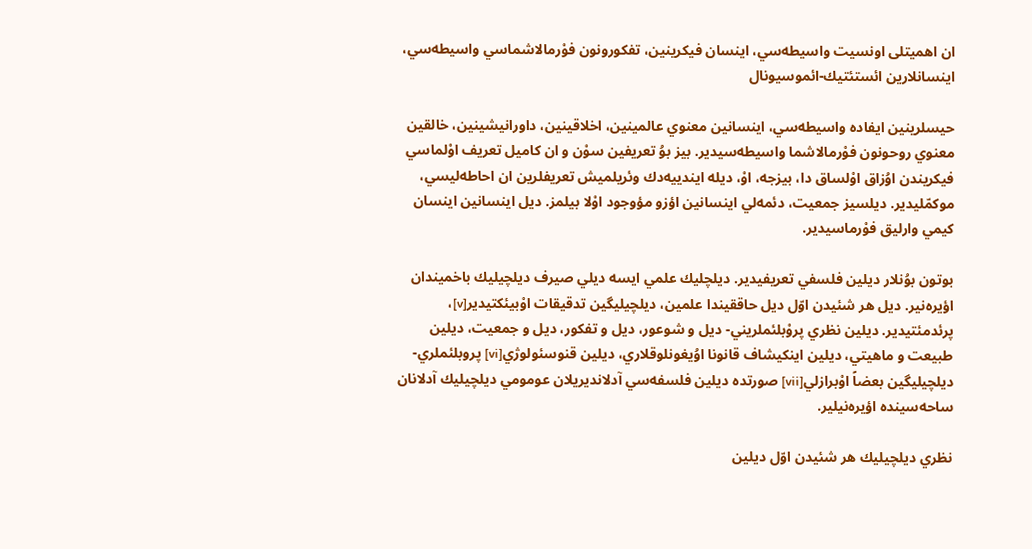ان اهميتلی اونسيت واسيطه‌سي، اينسان فيكرينين، تفكورونون فوْرمالاشماسي واسيطه‌سي، اينسانلارين ائستئتيك-ائموسيونال

حيسلرينين ايفاده واسيطه‌سي، اينسانين معنوي عالمينين، اخلاقينين، داورانيشينين، خالقين معنوي روحونون فوْرمالاشما واسيطه‌سيدير. بيز بوُ تعريفين سوْن و ان كاميل تعريف اوْلماسي فيكريندن اوُزاق اوْلساق دا، بيزجه، اوْ، ديله ايندييه‌دك وئريلميش تعريفلرين ان احاطه‌ليسي، موكمّليدير. ديلسيز جمعيت، دئمه‌لي اينسانين اؤزو مؤوجود اوْلا بيلمز. ديل اينسانين اينسان كيمي وارليق فوْرماسيدير.

بوتون بوُنلار ديلين فلسفي تعريفيدير. ديلچليك علمي ايسه ديلي صيرف ديلچيليك باخميندان اؤيره‌نير. ديل هر شئيدن اوّل ديل حاققيندا علمين، ديلچيليگين تدقيقات اوْبيئكتيدير[v]، پرئدمئتيدير. ديلين نظري پروْبلئملريني- ديل و شوعور، ديل و تفكور، ديل و جمعيت، ديلين طبيعت و ماهيتي، ديلين اينكيشاف قانونا اوُيغونلوقلاري، ديلين قنوسئولوژي[vi] پروبلئملري- ديلچيليگين بعضاً اوْبرازلي[vii] صورتده ديلين فلسفه‌سي آدلانديريلان عومومي ديلچيليك آدلانان ساحه‌سينده اؤيره‌نيلير.

نظري ديلچيليك هر شئيدن اوّل ديلين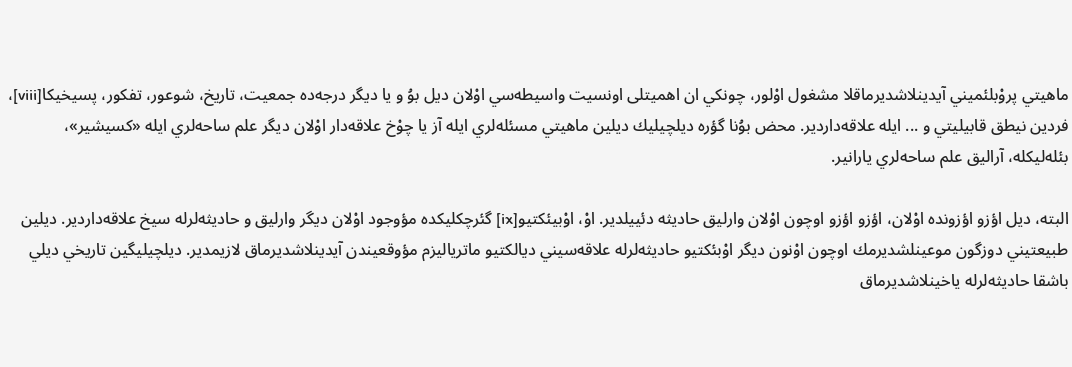ماهيتي پروْبلئميني آيدينلاشديرماقلا مشغول اوْلور، چونكي ان اهميتلی اونسيت واسيطه‌سي اوْلان ديل بوُ و يا ديگر درجه‌ده جمعيت، تاريخ، شوعور، تفكور، پسيخيكا[viii]، فردين نيطق قابيليتي و ... ايله علاقه‌داردير. محض بوُنا گؤره ديلچيليك ديلين ماهيتي مسئله‌لري ايله آز يا چوْخ علاقه‌دار اوْلان ديگر علم ساحه‌لري ايله «كسيشير»، بئله‌ليكله، آراليق علم ساحه‌لري يارانير.

البته، ديل اؤزو اؤزونده اوْلان، اؤزو اؤزو اوچون اوْلان وارليق حاديثه‌ دئييلدير. اوْ، اوْبيئكتيو[ix] گئرچكليكده مؤوجود اوْلان ديگر وارليق و حاديثه‌لرله سيخ علاقه‌داردير. ديلين طبيعتيني دوزگون موعينلشديرمك اوچون اوْنون ديگر اوْبئكتيو حاديثه‌لرله علاقه‌سيني ديالكتيو ماترياليزم مؤوقعيندن آيدينلاشديرماق لازيمدير. ديلچيليگين تاريخي ديلي باشقا حاديثه‌لرله ياخينلاشديرماق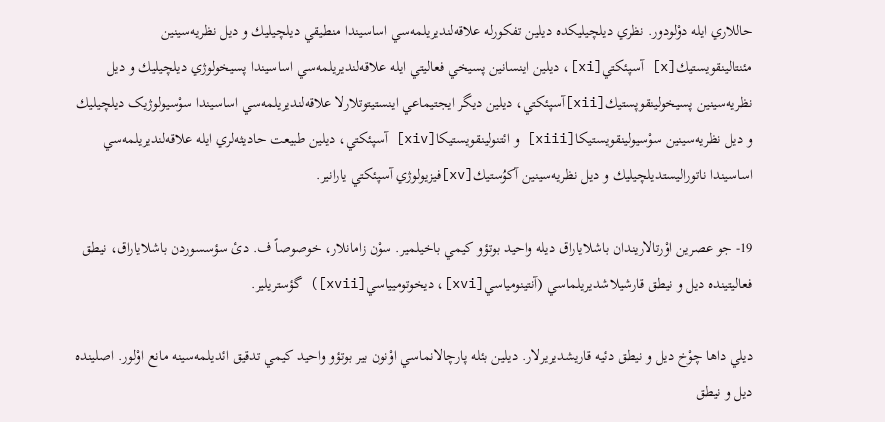حاللاري ايله دوْلودور. نظري ديلچيليكده ديلين تفكورله علاقه‌لنديريلمه‌سي اساسيندا منطيقي ديلچيليك و ديل نظريه‌سينين مئنتالينقويستيك[x] آسپئكتي[xi]، ديلين اينسانين پسيخي فعاليتي ايله علاقه‌لنديريلمه‌سي اساسيندا پسيخولوژي ديلچيليك و ديل نظريه‌سينين پسيخولينقوپستيك[xii]آسپئکتي، ديلين ديگر ايجتيماعي اينستيتوتلارلا علاقه‌لنديريلمه‌سي اساسيندا سوْسيولوژيک ديلچيليك و ديل نظريه‌سينين سوْسيولينقويستيكا[xiii] و ائتنولينقويستيكا[xiv] آسپئكتي، ديلين طبيعت حاديثه‌لري ايله علاقه‌لنديريلمه‌سي اساسيندا ناتوراليستديلچيليك و ديل نظريه‌سينين آکوُستيك[xv]فيزيولوژي آسپئكتي يارانير.

19- جو عصرين اوْرتالاريندان باشلاياراق ديله واحيد بوتؤو كيمي باخيلمير. سوْن زامانلار، خوصوصاً ف. دئ سؤسسوردن باشلاياراق، نيطق فعاليتينده ديل و نيطق قارشيلاشديريلماسي (آنتينومياسي[xvi]، ديخوتوميياسي[xvii]) گؤستريلير.

ديلي داها چوْخ ديل و نيطق دئيه قاريشديريرلار. ديلين بئله پارچالانماسي اوْنون بير بوتؤو واحيد كيمي تدقيق ائديلمه‌سينه مانع اوْلور. اصلينده ديل و نيطق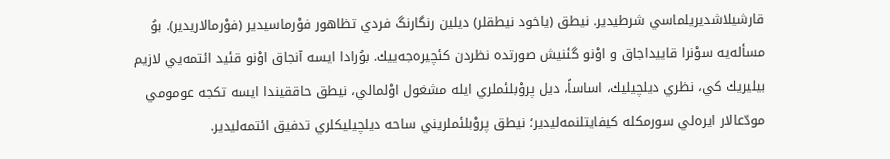قارشيلاشديريلماسي شرطيدير. نيطق (ياخود نيطقلر) ديلين رنگارنگ فردي تظاهور فوْرماسيدير (فوْرمالاريدير). بوُ مسأله‌يه سوْنرا قاييداجاق و اوْنو گئنيش صورتده نظردن كئچيره‌جه‌ييك. بوُرادا ايسه آنجاق اوْنو قئيد ائتمه‌يي لازيم بيليريك‌ كي، نظري ديلچيليك، اساساً، ديل پروْبلئملري ايله مشغول اوْلمالي، نيطق حاققيندا ايسه تكجه عومومي مودّعالار ايره‌لي سورمكله كيفايتلنمه‌ليدير؛ نيطق پروْبلئملريني ساحه ديلچيليكلري تدفيق ائتمه‌ليدير.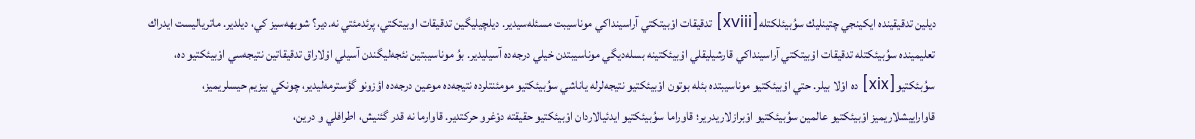ديلين تدقيقينده ايكينجي چتينليك سوُبيئلكتله[xviii] تدقيقات اوْبيتكتي آراسينداكي موناسيبت مسئله‌سيدير. ديلچيليگين تدقيقات اوبيتكتي، پرئدمئتي نه.دير؟ شوبهه‌سيز كي، ديلدير. ماترياليست ايدراك تعليمينده سوُبيئكتله تدقيقات اوْبيتکتي آراسينداكي قارشيليقلي اوْبيئكتينه بسله‌ديگي موناسيبتدن خيلي درجه‌ده آسيليدير. بوُ موناسيبتين نئجه‌ليگندن آسيلي اوْلاراق تدقيقاتين نتيجه‌سي اوْبيئكتيو ده، سوُبئكتيو[xix] ده اوْلا بيلر. حتي اوْبيئكتيو موناسيبتده بئله بوتون اوْبيئكتيو نتيجه‌لرله ياناشي سوُبيئكتيو مومئنتلرده نتيجه‌ده موعين درجه‌ده اؤزونو گؤسترمه‌ليدير، چونكي بيزيم حيسلريميز، قاواراييشلاريميز اوْبيئكتيو عالمين سوُبيئكتيو اوْبرازلاريدرير؛ قاوراما سوُبيئكتيو ايدئيالاردان اوْبيئكتيو حقيقته دوْغرو حركتدير. قاوارما نه‌ قدر گئنيش، اطرافلي و درين،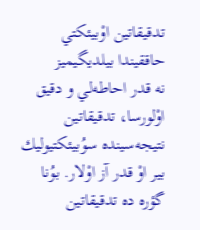تدقيقاتين اوْبيئكتي حاققيندا بيلديگيميز نه ‌قدر احاطه‌لي و دقيق اوْلورسا، تدقيقاتين نتيجه‌سينده سوُبيئكتيوليك بير اوْ قدر آز اوْلار. بوُنا گؤره ده تدقيقاتين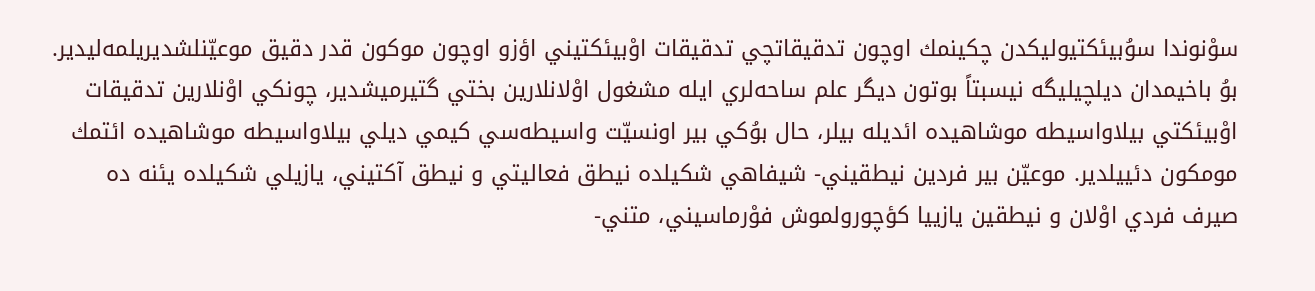سوْنوندا سوُبيئكتيوليكدن چكينمك اوچون تدقيقاتچي تدقيقات اوْبيئكتيني اؤزو اوچون موكون قدر دقيق موعيّنلشديريلمه‌ليدير. بوُ باخيمدان ديلچيليگه نيسبتاً بوتون ديگر علم ساحه‌لري ايله مشغول اوْلانلارين بختي گتيرميشدير، چونكي اوْنلارين تدقيقات اوْبيئكتي بيلاواسيطه موشاهيده ائديله بيلر، حال بوُكي بير اونسيّت واسيطه‌سي كيمي ديلي بيلاواسيطه موشاهيده ائتمك مومكون دئييلدير. موعيّن بير فردين نيطقيني- شيفاهي شكيلده نيطق فعاليتي و نيطق آكتيني، يازيلي شكيلده يئنه ده صيرف فردي اوْلان و نيطقين يازييا كؤچورولموش فوْرماسيني، متني-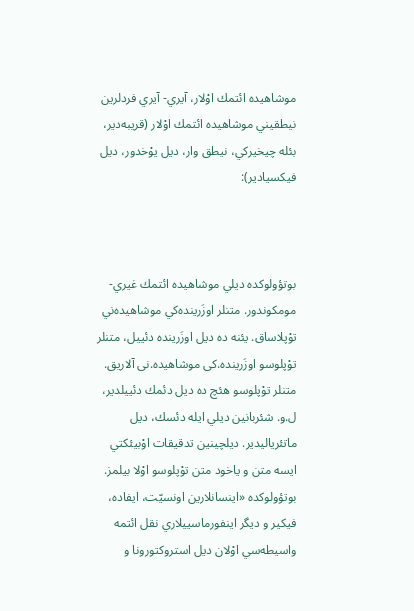موشاهيده ائتمك اوْلار، آيري- آيري فردلرين نيطقيني موشاهيده ائتمك اوْلار (قريبه‌دير، بئله چيخيركي، نيطق وار، ديل يوْخدور، ديل فيكسيادير):



بوتؤولوكده ديلي موشاهيده ائتمك غيري-مومكوندور. متنلر اوزَ‌رينده‌كي موشاهيده‌ني توْپلاساق. يئنه ده ديل اوزَرينده دئييل، متنلر توْپلوسو اوزَرينده.کی موشاهيده.نی آلاريق. متنلر توْپلوسو هئچ ده ديل دئمك دئييلدير، ل.و. شئربانين ديلي ايله دئسك، ديل ماتئرياليدير. ديلچينين تدقيقات اوْبيئكتي ايسه متن و ياخود متن توْپلوسو اوْلا بيلمز. بوتؤولوكده «اينسانلارين اونسيّت، ايفاده، فيكير و ديگر اينفورماسييلاري نقل ائتمه واسيطه‌سي اوْلان ديل استروكتورونا و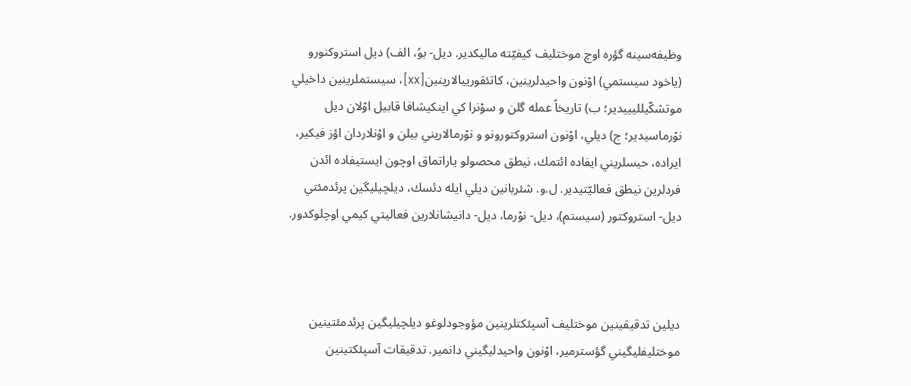وظيفه‌سينه گؤره اوچ موختليف كيفيّته ماليكدير. ديل- بوُ، الف) ديل استروكنورو (ياخود سيستمي) اوْنون واحيدلرينين، كاتئقورييالارينين[xx]، سيستملرينين داخيلي موتشكّيلليييدير؛ ب) تاريخاً عمله گلن و سوْنرا كي اينكيشافا قابيل اوْلان ديل نوْرماسيدير؛ ج) ديلي، اوْنون استروكتورونو و نوْرمالاريني بيلن و اوْنلاردان اؤز فيكير، ايراده، حيسلريني ايفاده ائتمك، نيطق محصولو ياراتماق اوچون ايستيفاده ائدن فردلرين نيطق فعاليّتيدير. ل.و. شئربانين ديلي ايله دئسك، ديلچيليگين پرئدمئتي ديل- استروكتور (سيستم)، ديل- نوْرما، ديل- دانيشانلارين فعاليتي كيمي اوچلوكدور.



ديلين تدقيقينين موختليف آسپئكتلرينين مؤوجودلوغو ديلچيليگين پرئدمئتينين موختليفليگيني گؤسترمير، اوْنون واحيدليگيني دانمير. تدقيقات آسپئكتينين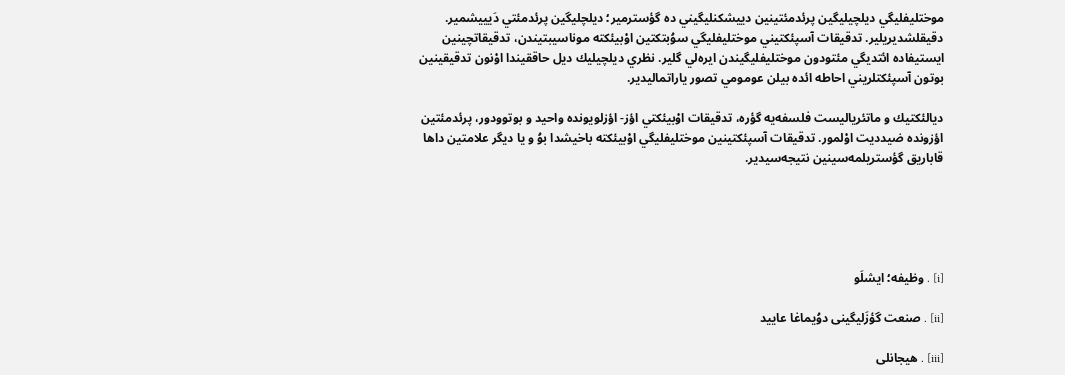موختليفليگي ديلچيليگين پرئدمئتينين دييشكنليگيني ده گؤسترمير؛ ديلچليگين پرئدمئتي دَيييشمير. دقيقلشديريلير. تدقيقات آسپئكتيني موختليفليگي سوُبتكتين اوْبيئكته موناسيبتيندن، تدقيقاتچينين ايستيفاده ائتديگي مئتودون موختليفليگيندن ايره‌لي گلير. نظري ديلچيليك ديل حاققيندا اوْنون تدقيقينين بوتون آسپئكتلريني احاطه ائده بيلن عومومي تصور ياراتماليدير.

ديالئكتيك و ماتئرياليست فلسفه‌يه گؤره، تدقيقات اوْبيئكتي اؤز- اؤزلويونده واحيد و بوتوودور، پرئدمئتين اؤزونده ضيدديت اوْلمور. تدقيقات آسپئكتينين موختليفليگي اوْبيئكته باخيشدا بوُ و يا ديگر علامتين داها قاباريق گؤستريلمه‌سينين نتيجه‌سيدير.





[i] . وظيفه؛ ايشلَو

[ii] . صنعت گؤزَليگينی دوُيماغا عاييد

[iii] . هيجانلی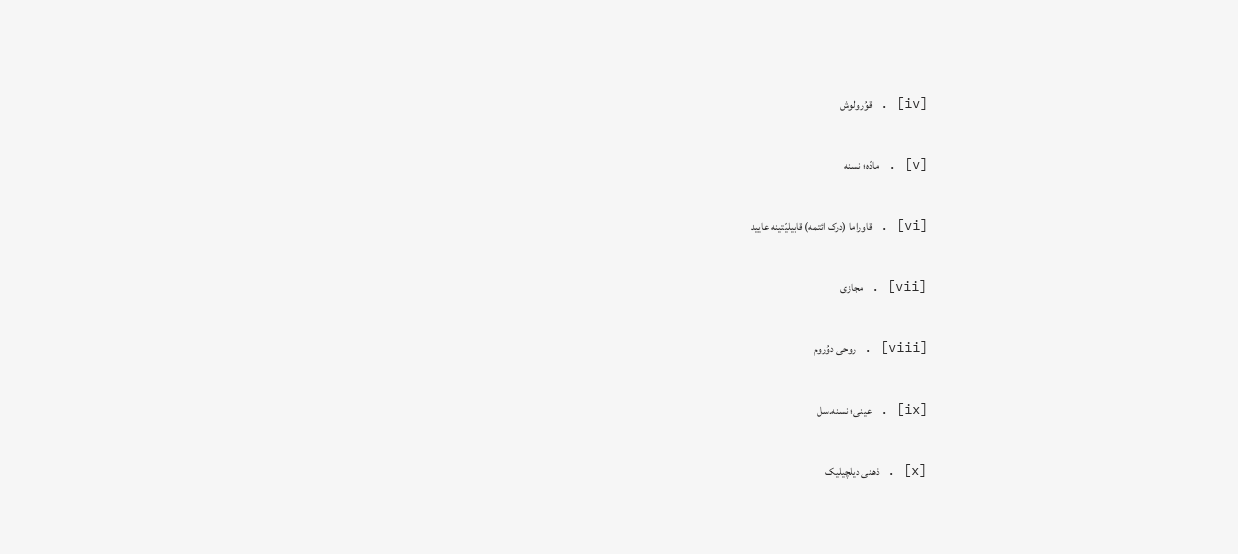[iv] . قوُرولوش

[v] . مادّه؛ نسنه

[vi] . قاوراما (درک ائتمه) قابيليّتينه عاييد

[vii] . مجازی

[viii] . روحی دوُروم

[ix] . عينی؛ نسنه.سل

[x] . ذهنی ديلچيليک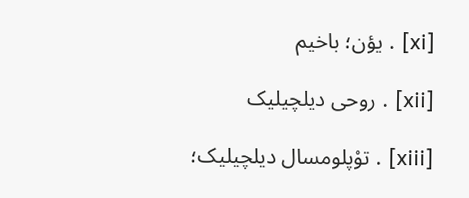[xi] . يؤن؛ باخيم

[xii] . روحی ديلچيليک

[xiii] . توْپلومسال ديلچيليک؛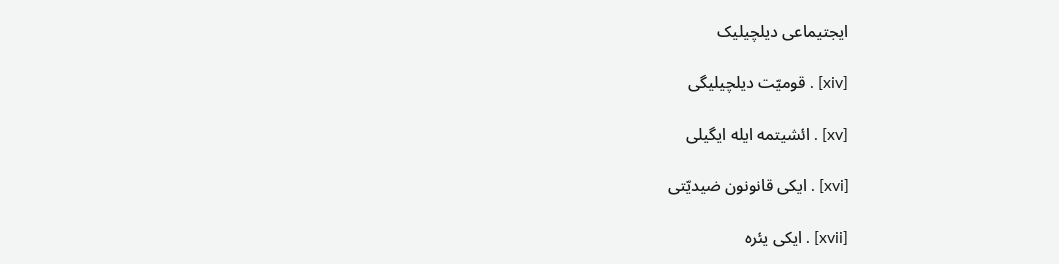ايجتيماعی ديلچيليک

[xiv] . قوميّت ديلچيليگی

[xv] . ائشيتمه ايله ايگيلی

[xvi] . ايکی قانونون ضيديّتی

[xvii] . ايکی يئره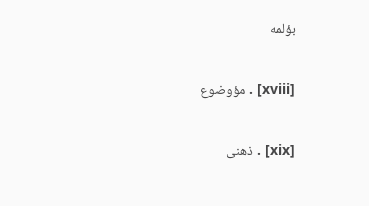بؤلمه

[xviii] . مؤوضوع

[xix] . ذهنی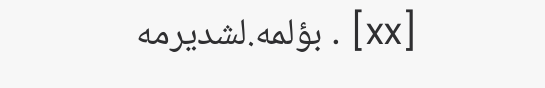[xx] . بؤلمه.لشديرمه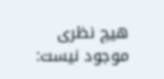هیچ نظری موجود نیست: